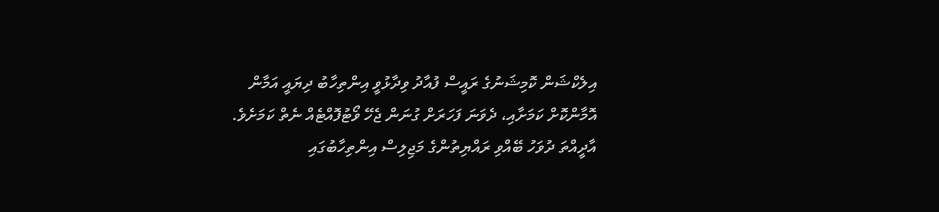އިލެކްޝަން ކޮމިޝަނުގެ ރައީސް ފުއާދު ވިދާޅުވީ އިންތިހާބު ދިޔައީ އަމާން އޮމާންކޮށް ކަމަށާއި، ދެވަނަ ފަހަރަށް ގުނަން ޖެހޭ ވޯޓުފޮއްޓެއް ނެތް ކަމަށެވެ.
އާދީއްތަ ދުވަހު ބޭއްވި ރައްޔިތުންގެ މަޖިލިސް އިންތިހާބުގައި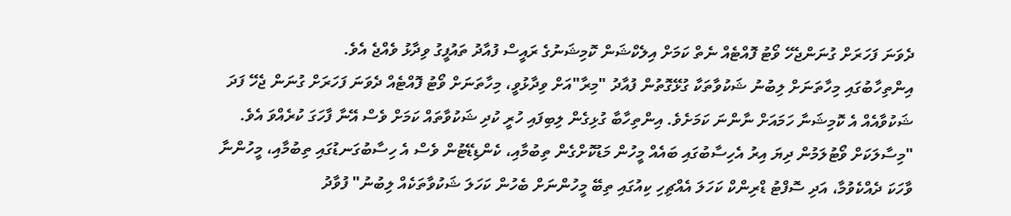ދެވަނަ ފަހަރަށް ގުނަންޖެހޭ ވޯޓު ފޮއްޓެއް ނެތް ކަމަށް އިލެކްޝަން ކޮމިޝަނުގެ ރައީސް ފުއާދު ތައުފީގު ވިދާޅު ވެއްޖެ އެވެ.
އިންތިހާބުގައި މިހާތަނަށް ލިބުނު ޝަކުވާތަކާ ގުޅޭގޮތުން ފުއާދު "މިރާ"އަށް ވިދާޅުވީ، މިހާތަނަށް ވޯޓު ފޮއްޓެއް ދެވަނަ ފަހަރަށް ގުނަން ޖެހޭ ފަދަ ޝަކުވާއެއް އެ ކޮމިޝަނާ ހަމައަށް ނާންނަ ކަމަށެވެ. އިންތިހާބާ ގުޅިގެން ލިބިފައި ހުރީ ކުދި ޝަކުވާތައް ކަމަށް ވެސް އޭނާ ފާހަގަ ކުރެއްވަ އެވެ.
"މިސާލަކަށް ވޯޓުލަމުން ދިޔަ އިރު އެހިސާބުގައި ބައެއް މީހުން މަޑުކޮށްގެން ތިބުމާއި، ކެންޑިޑޭޓުން ވެސް އެ ހިސާބުގަނޑުގައި ތިބުމާއި، މީހުންނާ ވާހަކަ ދެއްކެވުމާ، އަދި ސޮފްޓު ޑްރިންކް ކަހަލަ އެއްޗިހި ކިއުގައި ތިބޭ މީހުންނަށް ބެހުން ކަހަލަ ޝަކުވާތަކެއް ލިބުނު" ފުވާދު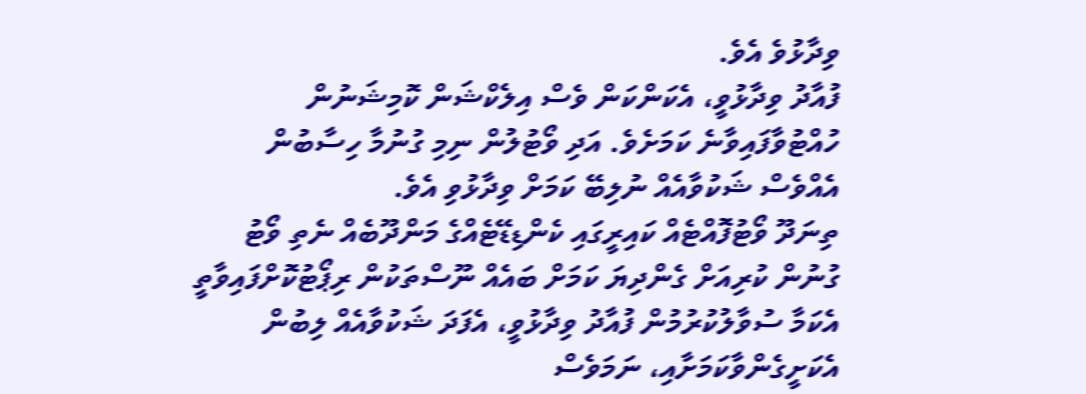ވިދާޅުވެ އެވެ.
ފުއާދު ވިދާޅުވީ، އެކަންކަން ވެސް އިލެކްޝަން ކޮމިޝަނުން ހުއްޓުވާފައިވާނެ ކަމަށެވެ. އަދި ވޯޓުލުން ނިމި ގުނުމާ ހިސާބުން އެއްވެސް ޝަކުވާއެއް ނުލިބޭ ކަމަށް ވިދާޅުވި އެވެ.
ތިނަދޫ ވޯޓުފޮއްޓެއް ކައިރީގައި ކެންޑިޑޭޓެއްގެ މަންދޫބެއް ނެތި ވޯޓު ގުނުން ކުރިއަށް ގެންދިޔަ ކަމަށް ބައެއް ނޫސްތަކުން ރިޕޯޓުކޮށްފައިވާތީ އެކަމާ ސުވާލުކުރުމުން ފުއާދު ވިދާޅުވީ، އެފަދަ ޝަކުވާއެއް ލިބުން އެކަށީގެންވާކަމަށާއި، ނަމަވެސް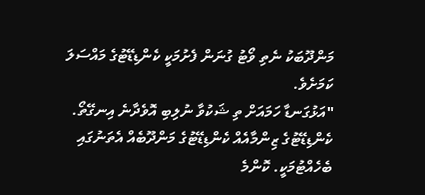މަންދޫބަކު ނެތި ވޯޓު ގުނަން ފެށުމަކީ ކެންޑިޑޭޓުގެ މައްސަލަ ކަމަށެވެ.
"އަޅުގަނޑާ ހަމައަށް ތި ޝަކުވާ ނުލިބި އޮވެދާނެ އިނގޭތޯ. ކެންޑިޑޭޓުގެ ޒިންމާއެއް ކެންޑިޑޭޓުގެ މަންދޫބެއް އެތަނުގައި ބެހެއްޓުމަކީ. ކޮންމެ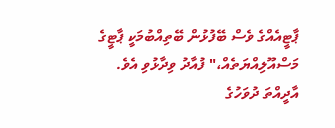ޕާޓީއެއްގެ ވެސް ބޭފުޅުން ބޭތިއްބުމަކީ ޕާޓީގެ މަސްއޫލިއްޔަތެއް،" ފުއާދު ވިދާޅުވި އެވެ.
އާދީއްތަ ދުވަހުގެ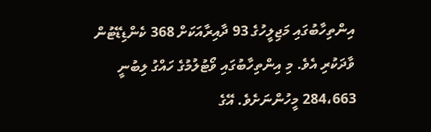އިންތިހާބުގައި މަޖިލީހުގެ 93 ދާއިރާއަކަށް 368 ކެންޑިޑޭޓުން ވާދަކުރި އެވެ. މި އިންތިހާބުގައި ވޯޓުލުމުގެ ހައްގު ލިބުނީ 284،663 މީހުންނަށެވެ. އޭގެ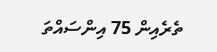ތެރެއިން 75 އިންސައްތަ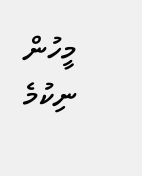މީހުން ނިކުމެ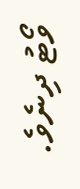ވޯޓު ދިނެވެ.